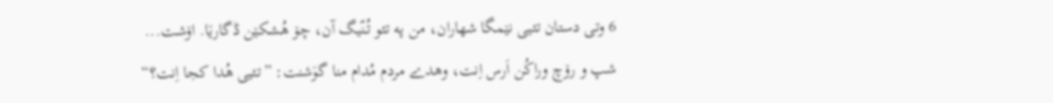6 وتی دستان تئیی نێمگا شهاران، من په تئو تُنّیگ آن، چۆ هُشکێن ڈگارێا. اۆشت...
شپ و رۆچ وراکُن اَرس اِنت، وهدے مردم مُدام منا گوَشنت: ”تئیی هُدا کجا اِنت؟“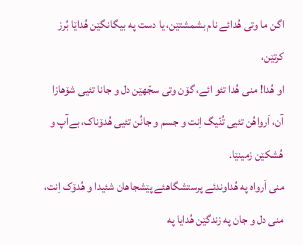اگن ما وتی هُدائے نام بشمشتێن، یا دست په بیگانگێن هُداێا بُرز کرتێن،
او هُدا! منی هُدا تئو ائے، گۆن وتی سجّهێن دل و جانا تئیی شۆهازا آن، اَرواهُن تئیی تُنّیگ اِنت و جسم و جانُن تئیی هُدۆناک، بےآپ و هُشکێن زمینێا.
منی اَرواه په هُداوندئے پرستشگاهئے پێشجاهان شئیدا و هُدۆک اِنت، منی دل و جان په زندگێن هُدایا په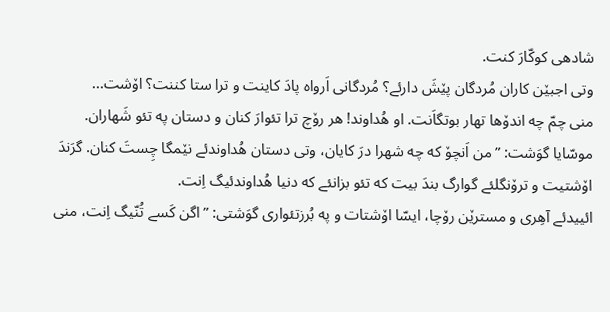شادهی کوکّارَ کنت.
وتی اجبێن کاران مُردگان پێشَ دارئے؟ مُردگانی اَرواه پادَ کاینت و ترا ستا کننت؟ اۆشت...
منی چمّ چه اندۆها تهار بوتگاَنت. او هُداوند! هر رۆچ ترا تئوارَ کنان و دستان په تئو شَهاران.
موسّایا گوَشت: ”من اَنچۆ که چه شهرا درَ کایان، وتی دستان هُداوندئے نێمگا چِستَ کنان. گرَندَ اۆشتیت و ترۆنگلئے گوارگ بندَ بیت که تئو بزانئے که دنیا هُداوندئیگ اِنت.
ائییدئے آهِری و مسترێن رۆچا، ایسّا اۆشتات و په بُرزتئواری گوَشتی: ”اگن کَسے تُنّیگ اِنت، منی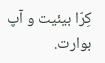کِرّا بیئیت و آپ بوارت.